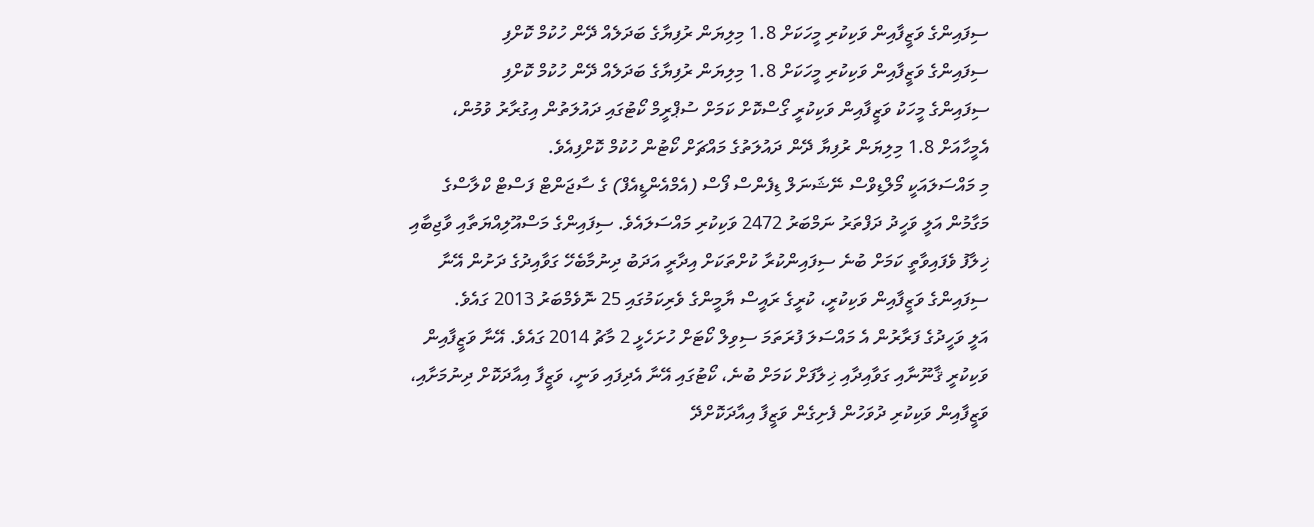ސިފައިންގެ ވަޒީފާއިން ވަކިކުރި މީހަކަށް 1.8 މިލިޔަން ރުފިޔާގެ ބަދަލެއް ދޭން ހުކުމް ކޮށްފި
ސިފައިންގެ ވަޒީފާއިން ވަކިކުރި މީހަކަށް 1.8 މިލިޔަން ރުފިޔާގެ ބަދަލެއް ދޭން ހުކުމް ކޮށްފި
ސިފައިންގެ މީހަކު ވަޒީފާއިން ވަކިކުރީ ގޯސްކޮށް ކަމަށް ސުޕްރީމް ކޯޓުގައި ދައުލަތުން އިގުރާރު ވުމުން، އެމީހާއަށް 1.8 މިލިޔަން ރުފިޔާ ދޭން ދައުލަތުގެ މައްޗަށް ކޯޓުން ހުކުމް ކޮށްފިއެވެ.
މި މައްސަލައަކީ މޯލްޑިވްސް ނޭޝަނަލް ޑިފެންސް ފޯސް (އެމްއެންޑީއެފް) ގެ ސާޖަންޓް ފަސްޓް ކްލާސްގެ މަގާމުން އަލީ ވަހީދު ދަފްތަރު ނަމްބަރު 2472 ވަކިކުރި މައްސަލައެވެ. ސިފައިންގެ މަސްއޫލިއްޔަތާއި ވާޖިބާއި ޚިލާފު ވެފައިވާތީ ކަމަށް ބުނެ ސިފައިންކުރާ ކުށްތަކަށް އިދާރީ އަދަބު ދިނުމާބެހޭ ގަވާއިދުގެ ދަށުން އޭނާ ސިފައިންގެ ވަޒީފާއިން ވަކިކުރީ، ކުރީގެ ރައީސް ޔާމީންގެ ވެރިކަމުގައި 25 ނޮވެމްބަރު 2013 ގައެވެ.
އަލީ ވަހީދުގެ ފަރާރުން އެ މައްސަލަ ފުރަތަމަ ސިވިލް ކޯޓަށް ހުށަހެޅީ 2 މާޗު 2014 ގައެވެ. އޭނާ ވަޒީފާއިން ވަކިކުރީ ޤާނޫނާއި ގަވާއިދާއި ޚިލާފަށް ކަމަށް ބުނެ، ކޯޓުގައި އޭނާ އެދިފައި ވަނީ، ވަޒީފާ އިއާދަކޮށް ދިނުމަށާއި، ވަޒީފާއިން ވަކިކުރި ދުވަހުން ފެށިގެން ވަޒީފާ އިއާދަކޮށްދޭ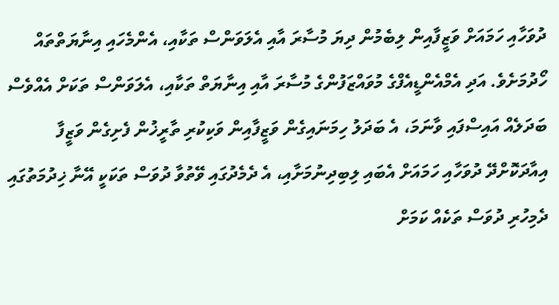ދުވަހާއި ހަމައަށް ވަޒީފާއިން ލިބެމުން ދިޔަ މުސާރަ އާއި އެލަވަންސް ތަކާއި، އެންމެހައި އިނާޔަތްތައް ހޯދުމަށެވެ. އަދި އެމްއެންޑީއެފްގެ މުވައްޒަފުންގެ މުސާރަ އާއި އިނާޔަތް ތަކާއި، އެލަވަންސް ތަކަށް އެއްވެސް ބަދަލެއް އައިސްފައި ވާނަމަ، އެ ބަދަލު ހިމަނައިގެން ވަޒީފާއިން ވަކިކުރި ތާރީޚުން ފެށިގެން ވަޒީފާ އިއާދަކޮށްދޭ ދުވަހާއި ހަމައަށް އެބައި ލިބިދިނުމަށާއި، އެ ދެމެދުގައި ވޭތުވާ ދުވަސް ތަކަކީ އޭނާ ޚިދުމަތުގައި ދެމިހުރި ދުވަސް ތަކެއް ކަމަށް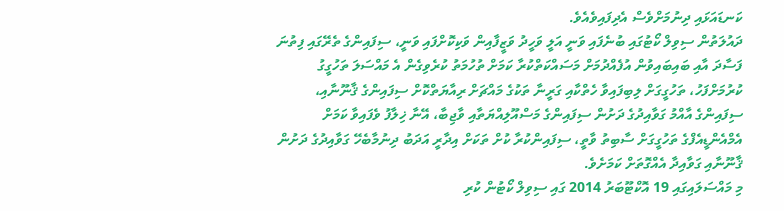ކަނޑައަޅައި ދިނުމަށްވެސް އެދިފައިވެއެވެ.
ދައުލަތުން ސިވިލް ކޯޓުގައި ބުނެފައި ވަނީ އަލީ ވަހީދު ވަޒީފާއިން ވަކިކޮށްފައި ވަނީ، ސިފައިންގެ ތެރޭގައި ފިތުނަ ފަސާދަ އާއި ބައިބައިވުން އުފެއްދުމަށް މަސައްކަތްކުރާ ކަމަށް ތުހުމަތު ކުރެވިގެން އެ މައްސަލަ ތަހުގީގު ކުރުމަށްފަހު، ތަހުގީގަށް ލިބިފައިވާ ހެތްކާއި ގަރީނާ ތަކުގެ މައްޗަށް ރިއާޔަތްކޮށް ސިފައިންގެ ޤާނޫނާއި، ސިފައިންގެ އާއްމު ގަވާއިދުގެ ދަށުން ސިފައިންގެ މަސްއޫލިއްޔަތާއި ވާޖިބާ، އޭނާ ޚިލާފު ވެފައިވާ ކަމަށް އެމްއެންޑީއެފްގެ ތަހުގީގަށް ސާބިތު ވާތީ، ސިފައިންކުރާ ކުށް ތަކަށް އިދާރީ އަދަބު ދިނުމާބެހޭ ގަވާއިދުގެ ދަށުން ޤާނޫނާއި ގަވާއިދާ އެއްގޮތަށް ކަމަށެވެ.
މި މައްސަލައިގައި 19 އޮކްޓޫބަރު 2014 ގައި ސިވިލް ކޯޓުން ކުރި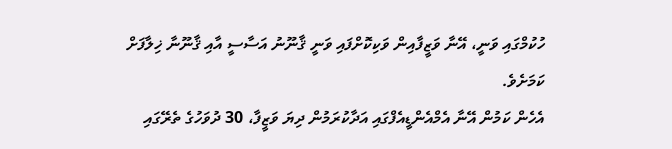ހުކުމްގައި ވަނީ، އޭނާ ވަޒީފާއިން ވަކިކޮށްފައި ވަނީ ޤާނޫނު އަސާސީ އާއި ޤާނޫނާ ޚިލާފަށް ކަމަށެވެ.
އެހެން ކަމުން އޭނާ އެމްއެންޑީއެފްގައި އަދާކުރަމުން ދިޔަ ވަޒީފާ، 30 ދުވަހުގެ ތެރޭގައި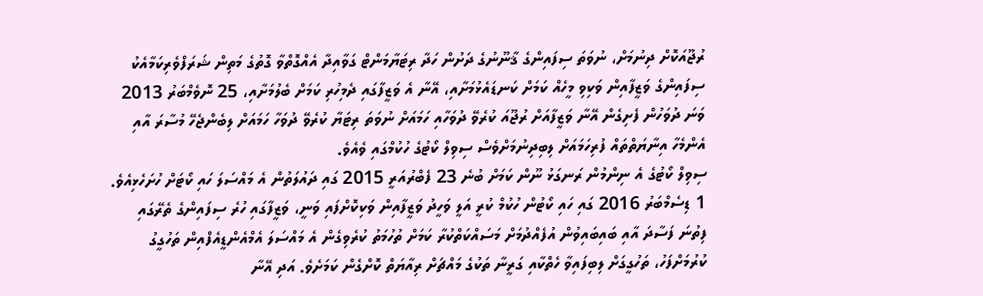ރުޖޫއަކޮށް ދިނުމަށް، ނުވަތަ ސިފައިންގެ ޤާނޫނުގެ ދަށުން ހަދާ ރިޓަޔާމަންޓް ގަވާއިދާ އެއްގޮތްވާ ގޮތުގެ މަތިން ޝަރަފްވެރިކަމާއެކު ސިފައިންގެ ވަޒީފާއިން ވަކިވި މީހެއް ކަމަށް ކަނޑައެޅުމަށާއި، އޭނާ އެ ވަޒީފާގައި ދެމިހުރި ކަމަށް ބެލުމަށާއި، 25 ނޮވެމްބަރު 2013 ވަނަ ދުވަހުން ފެށިގެން އޭނާ ވަޒީފާއަށް ރުޖޫއަ ކުރެވޭ ދުވަހާއި ހަމައަށް ނުވަތަ ރިޓަޔާ ކުރެވޭ ދުވަހާ ހަމައަށް ލިބެންޖެހޭ މުސާރަ އާއި އެންމެހާ އިނާޔަތްތައް ފުރިހަމައަށް ލިބިދިނުމަށްވެސް ސިވިލް ކޯޓުގެ ހުކުމްގައި ވެއެވެ.
ސިވިލް ކޯޓުގެ އެ ނިންމުން ރަނގަޅު ނޫން ކަމަށް ބުނެ 23 ފެބްރުއަރީ 2015 ގައި ދައުލަތުން އެ މައްސަލަ ހައި ކޯޓަށް ހުށަހެޅިއެވެ.
1 ޑިސެމްބަރު 2016 ގައި ހައި ކޯޓުން ހުކުމް ކުރީ އަލީ ވަހީދު ވަޒީފާއިން ވަކިކޮށްފައި ވަނީ، ވަޒީފާގައި ހުރެ ސިފައިންގެ ތެރޭގައި ފިތުނަ ފަސާދަ އާއި ބައިބައިވުން އުފެއްދުމަށް މަސައްކަތްކުރާ ކަމަށް ތުހުމަތު ކުރެވިގެން އެ މައްސަލަ އެމްއެންޑީއެފްއިން ތަހުގީގު ކުރުމަށްފަހު، ތަހުގީގަށް ލިބިފައިވާ ހެތްކާއި ގަރީނާ ތަކުގެ މައްޗަށް ރިއާޔަތް ކޮށްގެން ކަމަށެވެ. އަދި އޭނާ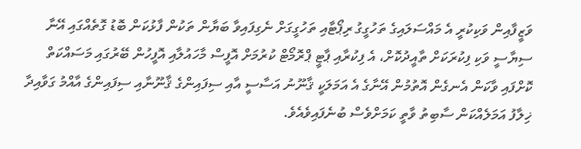ވަޒީފާއިން ވަކިކުރީ އެ މައްސަލައިގެ ތަހުގީގު ރިޕޯޓާއި ތަހުގީގަށް ނެގިފައިވާ ބަޔާން ތަކުން ފާޅުކަން ބޮޑު ގޮތެއްގައި އޭނާ ސިޔާސީ ވަކި ފިކުރަކަށް ތާއީދުކޮށް، އެ ފިކުރާއި ޕާޓީ ޕްރޮމޯޓް ކުރުމަށް އޮފީސް މާހައުލާއި އޮފީހުން ބޭރުގައި މަސައްކަތް ކޮށްފައި ވާކަން އެނގެން އޮތުމުން އޭނާގެ އެ އަމަލަކީ ޤާނޫނު އަސާސީ އާއި ސިފައިންގެ ޤާނޫނާއި ސިފައިންގެ އާއްމު ގަވާއިދާ ޚިލާފު އަމަލެއްކަން ސާބިތު ވާތީ ކަމަށްވެސް ބުނެފައިވެއެވެ.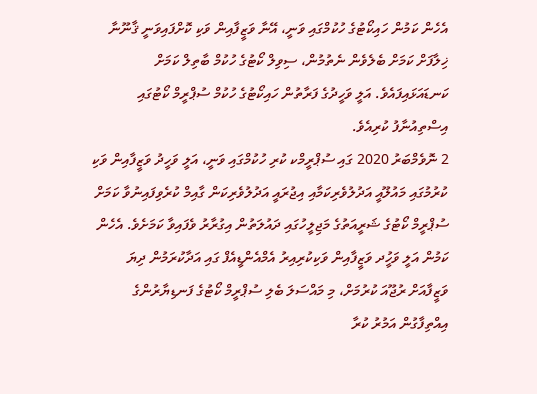އެހެން ކަމުން ހައިކޯޓުގެ ހުކުމްގައި ވަނީ، އޭނާ ވަޒީފާއިން ވަކި ކޮށްފައިވަނީ ޤާނޫނާ ޚިލާފަށް ކަމަށް ބެލެވެން ނެތުމުން، ސިވިލް ކޯޓުގެ ހުކުމް ބާތިލް ކަމަށް ކަނޑައަޅައިފައެވެ. އަލީ ވަހީދުގެ ފަރާތުން ހައިކޯޓުގެ ހުކުމް ސުޕްރީމް ކޯޓުގައި އިސްތިއުނާފު ކުރިއެވެ.
2 ނޮވެމްބަރު 2020 ގައި ސުޕްރީމްކ ކުރި ހުކުމްގައި ވަނީ، އަލީ ވަހީދު ވަޒީފާއިން ވަކި ކުރުމުގައި މައުލޫއީ އަދުލުވެރިކަމާއި އިޖުރައީ އަދުލުވެރިކަން ގާއިމް ކުރެވިފައިނުވާ ކަމަށް ސުޕްރީމް ކޯޓުގެ ޝަރީއަތުގެ މަޖިލީހުގައި ދައުލަތުން އިގުރާރު ވެފައިވާ ކަމަށެވެ. އެހެން ކަމުން އަލީ ވަހީުދ ވަޒީފާއިން ވަކިކުރިއިރު އެމްއެންޑީއެފް ގައި އަދާކުރަމުން ދިޔަ ވަޒީފާއަށް ރުޖޫއަ ކުރުމަށް، މި މައްސަލަ ބެލި ސުޕްރީމް ކޯޓުގެ ފަނޑިޔާރުންގެ އިއްތިފާގުން އަމުރު ކުރާ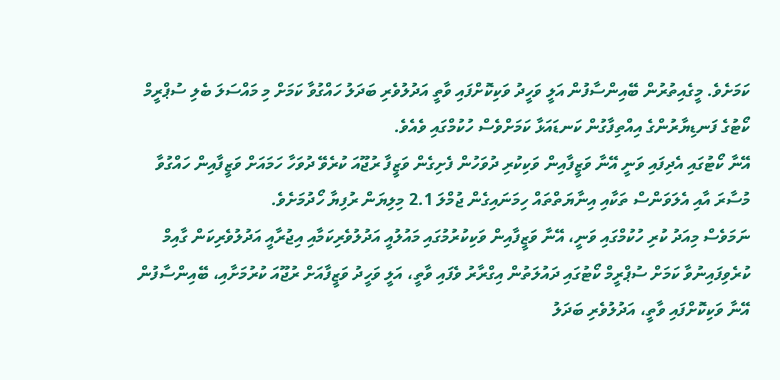ކަމަށެވެ. މީގެއިތުރުން ބޭއިންސާފުން އަލީ ވަހީދު ވަކިކޮށްފައި ވާތީ އަދުލުވެރި ބަދަލު ހައްގުވާ ކަމަށް މި މައްސަލަ ބެލި ސުޕްރީމް ކޯޓުގެ ފަނޑިޔާރުންގެ އިއްތިފާގުން ކަނޑައަޅާ ކަމަށްވެސް ހުކުމްގައި ވެއެވެ.
އޭނާ ކޯޓުގައި އެދިފައި ވަނީ އޭނާ ވަޒީފާއިން ވަކިކުރި ދުވަހުން ފެށިގެން ވަޒީފާ ރުޖޫއަ ކުރެވޭ ދުވަހާ ހަމައަށް ވަޒީފާއިން ހައްގުވާ މުސާރަ އާއި އެލަވަންސް ތަކާއި އިނާޔަތްތައް ހިމަނައިގެން ޖުމްލަ 2.1 މިލިޔަން ރުފިޔާ ހޯދުމަށެވެ.
ނަމަވެސް މިއަދު ކުރި ހުކުމްގައި ވަނީ، އޭނާ ވަޒީފާއިން ވަކިކުރުމުގައި މައުލުއީ އަދުލުވެރިކަމާއި އިޖުރާއީ އަދުލުވެރިކަން ގާއިމް ކުރެވިފައިނުވާ ކަމަށް ސުޕްރީމް ކޯޓުގައި ދައުލަތުން އިގްރާރު ވެފައި ވާތީ، އަލީ ވަހީދު ވަޒީފާއަށް ރުޖޫއަ ކުރުމަށާއި، ބޭއިންސާފުން އޭނާ ވަކިކޮށްފައި ވާތީ، އަދުލުވެރި ބަދަލު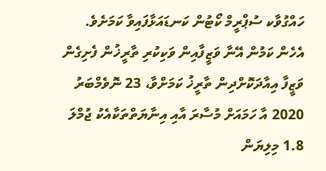ހައްގުވާކ ސުޕްރީމް ކޯޓުން ކަނޑައަޅާފައިވާ ކަމަށެވެ.
އެހެން ކަމުން އޭނާ ވަޒީފާއިން ވަކިކުރި ތާރީޚުން ފެށިގެން ވަޒީފާ އިއާދަކޮށްދިން ތާރީޚު ކަމަށްވާ، 23 ނޮވެމްބަރު 2020 އާ ހަމައަށް މުސާރަ އާއި އިނާޔަތްތަކާއެކު ޖުމްލަ 1.8 މިލިޔަން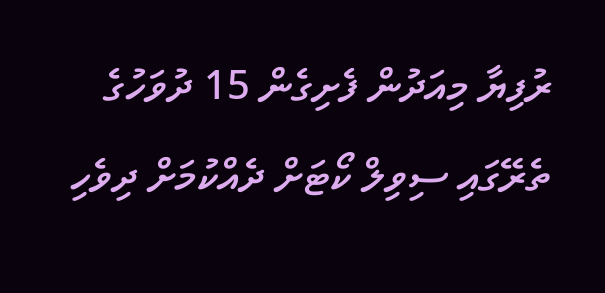ރުފިޔާ މިއަދުން ފެށިގެން 15 ދުވަހުގެ ތެރޭގައި ސިވިލް ކޯޓަށް ދެއްކުމަށް ދިވެހި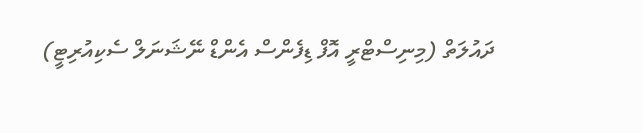ދައުލަތް (މިނިސްޓްރީ އޮފް ޑިފެންސް އެންޑް ނޭޝަނަލް ސެކިއުރިޓީ)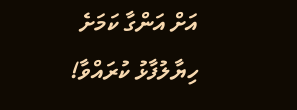އަށް އަންގާ ކަމަށެ
ހިޔާލުފާޅު ކުރައްވާ!